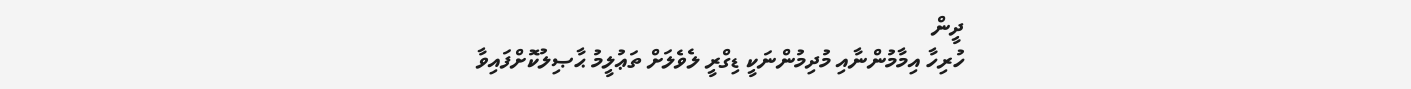ދީން
ހުރިހާ އިމާމުންނާއި މުދިމުންނަކީ ޑިގްރީ ލެވެލަށް ތަޢުލީމު ޙާޞިލުކޮށްފައިވާ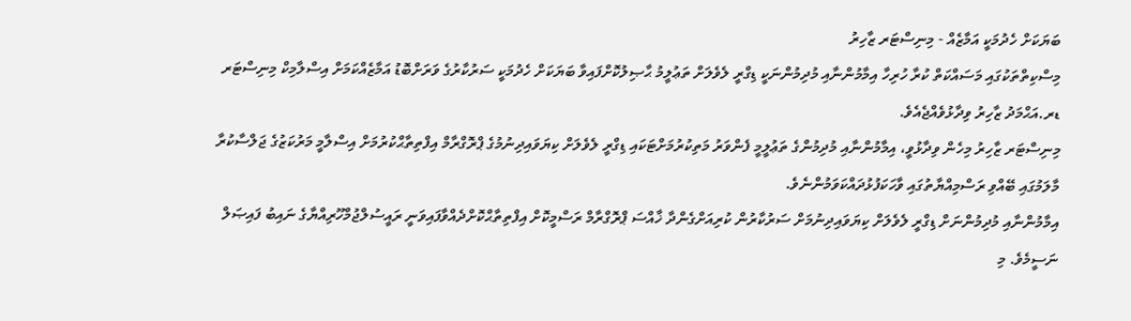ބަޔަކަށް ހެދުމަކީ އަމާޒެއް - މިނިސްޓަރ ޒާހިރު
މިސްކިތްތަކުގައި މަސައްކަތް ކުރާ ހުރިހާ އިމާމުންނާއި މުދިމުންނަކީ ޑިގްރީ ލެވެލަށް ތަޢުލީމު ޙާޞިލުކޮށްފައިވާ ބަޔަކަށް ހެދުމަކީ ސަރުކާރުގެ ވަރަށްބޮޑު އަމާޒެއްކަމަށް އިސްލާމިކް މިނިސްޓަރ ޑރ.އަޙްމަދު ޒާހިރު ވިދާޅުވެއްޖެއެވެ.
މިނިސްޓަރ ޒާހިރު މިހެން ވިދާޅުވީ، އިމާމުންނާއި މުދިމުންގެ ތަޢުލީމީ ފެންވަރު މަތިކުރުމަށްޓަކައި ޑިގްރީ ލެވެލަށް ކިޔަވައިދިނުމުގެ ޕްރޮގްރާމް އިފްތިތާޙްކުރުމަށް އިސްލާމީ މަރުކަޒުގެ ޖަލްސާކުރާ މާލަމުގައި ބޭއްވި ރަސްމިއްޔާތުގައި ވާހަކަފުޅުދައްކަވަމުންނެވެ.
އިމާމުންނާއި މުދިމުންނަށް ޑިގްރީ ލެވެލަށް ކިޔަވައިދިނުމަށް ސަރުކާރުން ކުރިއަށްގެންދާ ޚާއްސަ ޕްރޮގްރާމް ރަސްމީކޮށް އިފްތިތާޙްކޮށްދެއްވާފައިވަނީ ރައީސުލްޖުމްހޫރިއްޔާގެ ނައިބު ފައިޞަލް ނަސީމެވެ. މި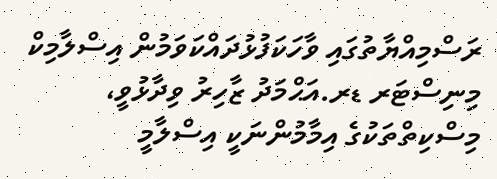ރަސްމިއްޔާތުގައި ވާހަކަފުޅުދައްކަވަމުން އިސްލާމިކް މިނިސްޓަރ ޑރ.އަޙްމަދު ޒާހިރު ވިދާޅުވީ، މިސްކިތްތަކުގެ އިމާމުންނަކީ އިސްލާމީ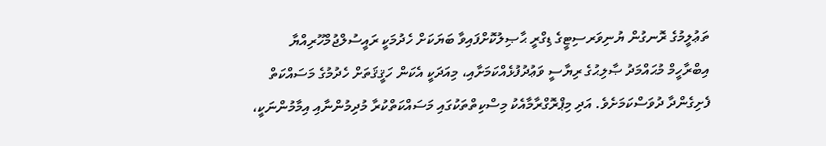ތަޢުލީމުގެ ރޮނގުން ޔުނިވަރސިޓީގެ ޑިގްރީ ޙާޞިލުކޮށްފައިވާ ބަޔަކަށް ހެދުމަކީ ރައީސުލްޖުމްހޫރިއްޔާ އިބްރާހީމް މުޙައްމަދު ޞާލިޙުގެ ރިޔާސީ ވަޢުދުފުޅެއްކަމަށާއި، މިއަދަކީ އެކަން ހަޤީޤަތަށް ހެދުމުގެ މަސައްކަތް ފެށިގެންދާ ދުވަސްކަމަށެވެ. އަދި މިޕްރޮގްރާމާއެކު މިސްކިތްތަކުގައި މަސައްކަތްކުރާ މުދިމުންނާއި އިމާމުންނަކީ،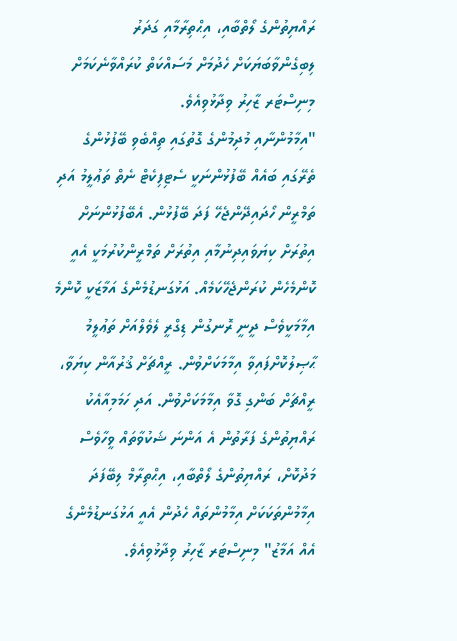ރައްޔިތުންގެ ލޯތްބާއި، އިޙްތިރާމާއި ގަދަރު ލިބިގެންވާބަޔަކަށް ހެދުމަށް މަސައްކަތް ކުރައްވާނެކަމަށް މިނިސްޓަރ ޒާހިރު ވިދާޅުވިއެވެ.
"އިމާމުންނާއި މުދިމުންގެ ގޮތުގައި ތިއްބެވި ބޭފުޅުންގެ ތެރޭގައި ބައެއް ބޭފުޅުންނަކީ ސެޓިފިކެޓް ނެތް ތަޢުލީމު އަދި ތަމްރީން ހޯދައިދޭންޖެހޭ ފަދަ ބޭފުޅުން. އެބޭފުޅުންނަށް އިތުރަށް ކިޔަވައިދިނުމާއި އިތުރަށް ތަމްރީންކުރުމަކީ އެއީ ކޮންމެހެން ކުރަންޖެހޭކަމެއް. އަޅުގަނޑުމެންގެ އަމާޒަކީ ކޮންމެ އިމާމަކީވެސް ދީނީ ރޮނގުން ޑިގްރީ ލެވެލްއަށް ތަޢުލީމު ޙާޞިލުކޮށްފައިވާ އިމާމަކަށްވުން. ރީއްޗަށް ޤުރުއާން ކިޔަވާ، ރީއްޗަށް ބަންގި ގޮވާ އިމާމަކަށްވުން. އަދި ހަމަމިއާއެކު ރައްޔިތުންގެ ފަރާތުން އެ އަންނަ ޝަކުވާތައް ވީހާވެސް މަދުކޮށް، ރައްޔިތުންގެ ލޯތްބާއި، އިޙްތިރާމް ލިބޭފަދަ އިމާމުންތަކަކަށް އިމާމުންތައް ހެދުން އެއީ އަޅުގަނޑުމެންގެ އެއް އަމާޒު" މިނިސްޓަރ ޒާހިރު ވިދާޅުވިއެވެ.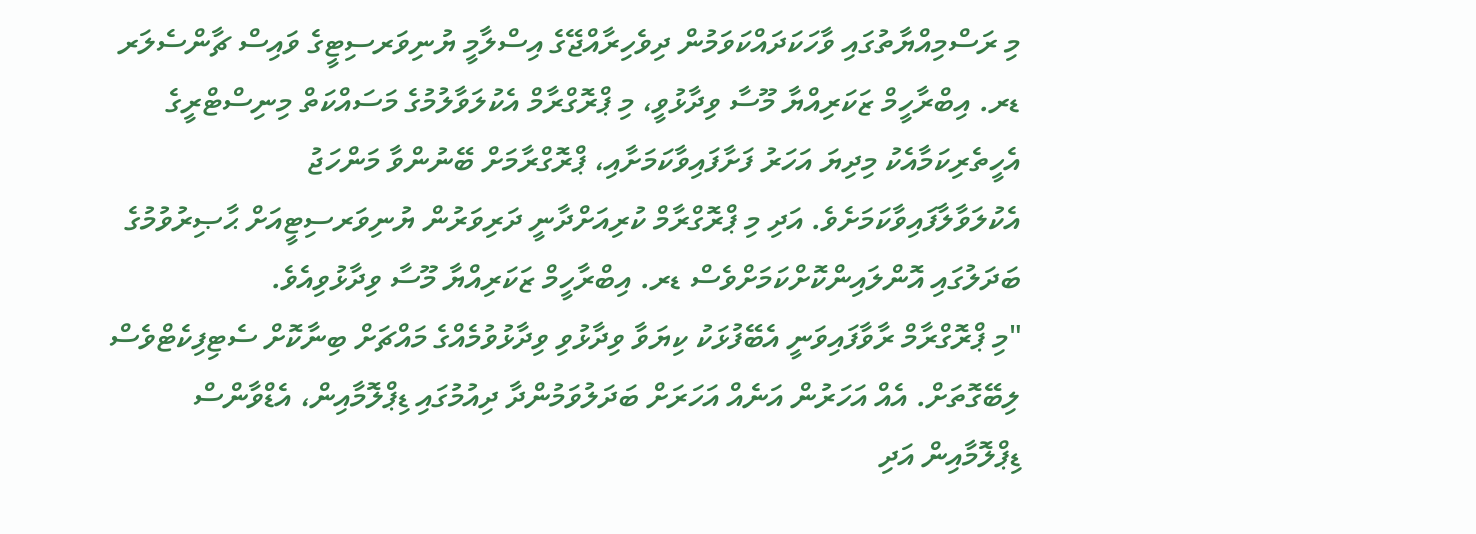މި ރަސްމިއްޔާތުގައި ވާހަކަދައްކަވަމުން ދިވެހިރާއްޖޭގެ އިސްލާމީ ޔުނިވަރސިޓީގެ ވައިސް ޗާންސެލަރ ޑރ. އިބްރާހީމް ޒަކަރިއްޔާ މޫސާ ވިދާޅުވީ، މި ޕްރޮގްރާމް އެކުލަވާލުމުގެ މަސައްކަތް މިނިސްޓްރީގެ އެހީތެރިކަމާއެކު މިދިޔަ އަހަރު ފަށާފައިވާކަމަށާއި، ޕްރޮގްރާމަށް ބޭނުންވާ މަންހަޖު އެކުލަވާލާފައިވާކަމަށެވެ. އަދި މި ޕްރޮގްރާމް ކުރިއަށްދާނީ ދަރިވަރުން ޔުނިވަރސިޓީއަށް ޙާޞިރުވުމުގެ ބަދަލުގައި އޮންލައިންކޮށްކަމަށްވެސް ޑރ. އިބްރާހީމް ޒަކަރިއްޔާ މޫސާ ވިދާޅުވިއެވެ.
"މި ޕްރޮގްރާމް ރާވާފައިވަނީ އެބޭފުޅަކު ކިޔަވާ ވިދާޅުވި ވިދާޅުވުމެއްގެ މައްޗަށް ބިނާކޮށް ސެޓިފިކެޓްވެސް ލިބޭގޮތަށް. އެއް އަހަރުން އަނެއް އަހަރަށް ބަދަލުވަމުންދާ ދިއުމުގައި ޑިޕްލޮމާއިން، އެޑްވާންސް ޑިޕްލޮމާއިން އަދި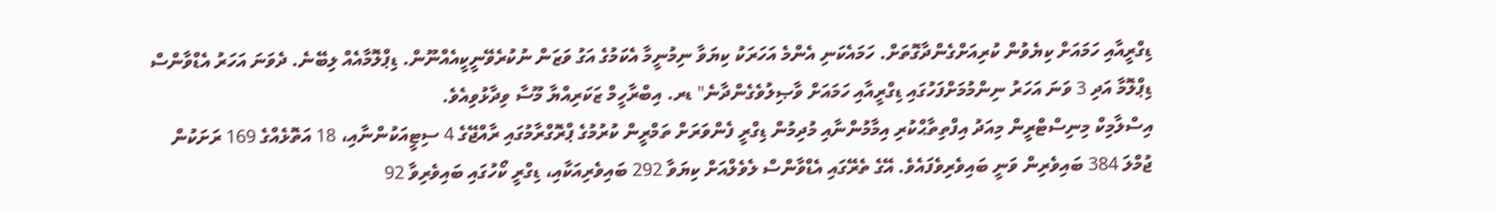ޑިގްރީއާއި ހަމައަށް ކިޔެވުން ކުރިއަށްގެންދާގޮތަށް. ހަމައެކަނި އެންމެ އަހަރަކު ކިޔަވާ ނިމުނީމާ އެކަމުގެ އަގު ވަޒަން ނުކުރެވޭނީކީއެއްނޫން. ޑިޕްލޮމާއެއް ލިބޭނެ. ދެވަނަ އަހަރު އެޑްވާންސް ޑިޕްލޮމާ އަދި 3 ވަނަ އަހަރު ނިންމުމަށްފަހުގައި ޑިގްރީއާއި ހަމައަށް ވާޞިލުވެގެންދާނެ" ޑރ. އިބްރާހީމް ޒަކަރިއްޔާ މޫސާ ވިދާޅުވިއެވެ.
އިސްލާމިކް މިނިސްޓްރީން މިއަދު އިފްތިތާޙްކުރި އިމާމުންނާއި މުދިމުން ޑިގްރީ ފެންވަރަށް ތަމްރީން ކުރުމުގެ ޕްރޮގްރާމުގައި ރާއްޖޭގެ 4 ސިޓީއަކުންނާއި، 18 އަތޮޅެއްގެ 169 ރަށަކުން ޖުމްލަ 384 ބައިވެރިން ވަނީ ބައިވެރިވެފައެވެ. އޭގެ ތެރޭގައި އެޑްވާންސް ލެވެލްއަށް ކިޔަވާ 292 ބައިވެރިއަކާއި، ޑިގްރީ ކޯހުގައި ބައިވެރިވާ 92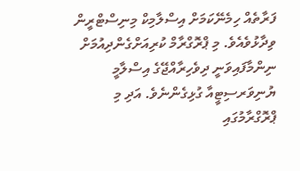ފަރާތެއް ހިމެނޭކަމަށް އިސްލާމިކް މިނިސްޓްރީން ވިދާޅުވެއެވެ. މި ޕްރޮގްރާމް ކުރިއަށްގެންދިއުމަށް ނިންމާފައިވަނީ ދިވެހިރާއްޖޭގެ އިސްލާމީ ޔުނިވަރސިޓީއާ ގުޅިގެންނެވެ. އަދި މި ޕްރޮގްރާމުގައި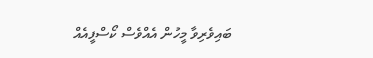ބައިވެރިވާ މީހުން އެއްވެސް ކޯސްފީއެއް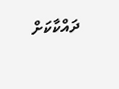ދައްކާކަށް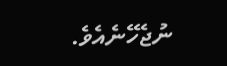ނުޖެހޭނެއެވެ.